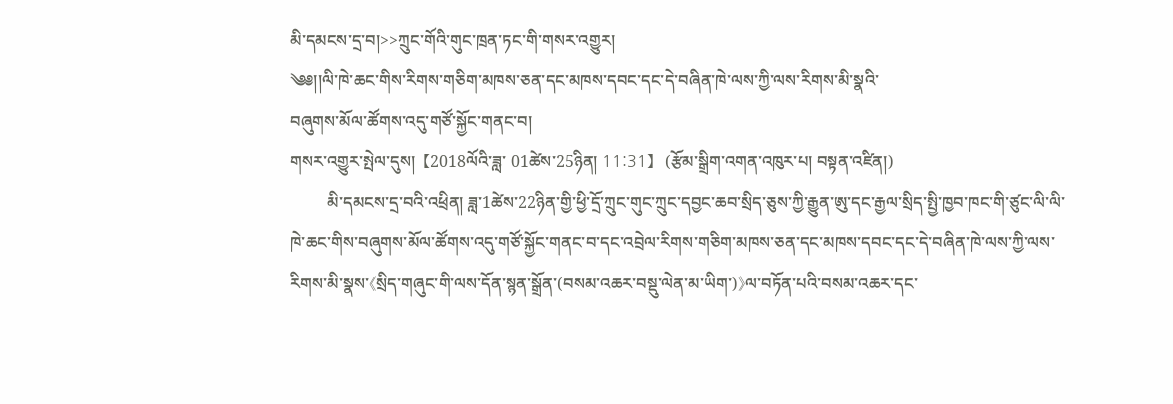མི་དམངས་དྲ་བ།>>ཀྲུང་གོའི་གུང་ཁྲན་ཏང་གི་གསར་འགྱུར།
༄༅།།ལི་ཁེ་ཆང་གིས་རིགས་གཅིག་མཁས་ཅན་དང་མཁས་དབང་དང་དེ་བཞིན་ཁེ་ལས་ཀྱི་ལས་རིགས་མི་སྣའི་
བཞུགས་མོལ་ཚོགས་འདུ་གཙོ་སྐྱོང་གནང་བ།
གསར་འགྱུར་སྤེལ་དུས།  【2018ལོའི་ཟླ་ 01ཚེས་25ཉིན། 11:31】   (རྩོམ་སྒྲིག་འགན་འཁུར་པ། བསྟན་འཛིན།)
         མི་དམངས་དྲ་བའི་འཕྲིན། ཟླ་1ཚེས་22ཉིན་གྱི་ཕྱི་དྲོ་ཀྲུང་གུང་ཀྲུང་དབྱང་ཆབ་སྲིད་ཅུས་ཀྱི་རྒྱུན་ཨུ་དང་རྒྱལ་སྲིད་སྤྱི་ཁྱབ་ཁང་གི་ཙུང་ལི་ལི་ཁེ་ཆང་གིས་བཞུགས་མོལ་ཚོགས་འདུ་གཙོ་སྐྱོང་གནང་བ་དང་འབྲེལ་རིགས་གཅིག་མཁས་ཅན་དང་མཁས་དབང་དང་དེ་བཞིན་ཁེ་ལས་ཀྱི་ལས་རིགས་མི་སྣས་《སྲིད་གཞུང་གི་ལས་དོན་སྙན་སྒྲོན་(བསམ་འཆར་བསྡུ་ལེན་མ་ཡིག་)》ལ་བཏོན་པའི་བསམ་འཆར་དང་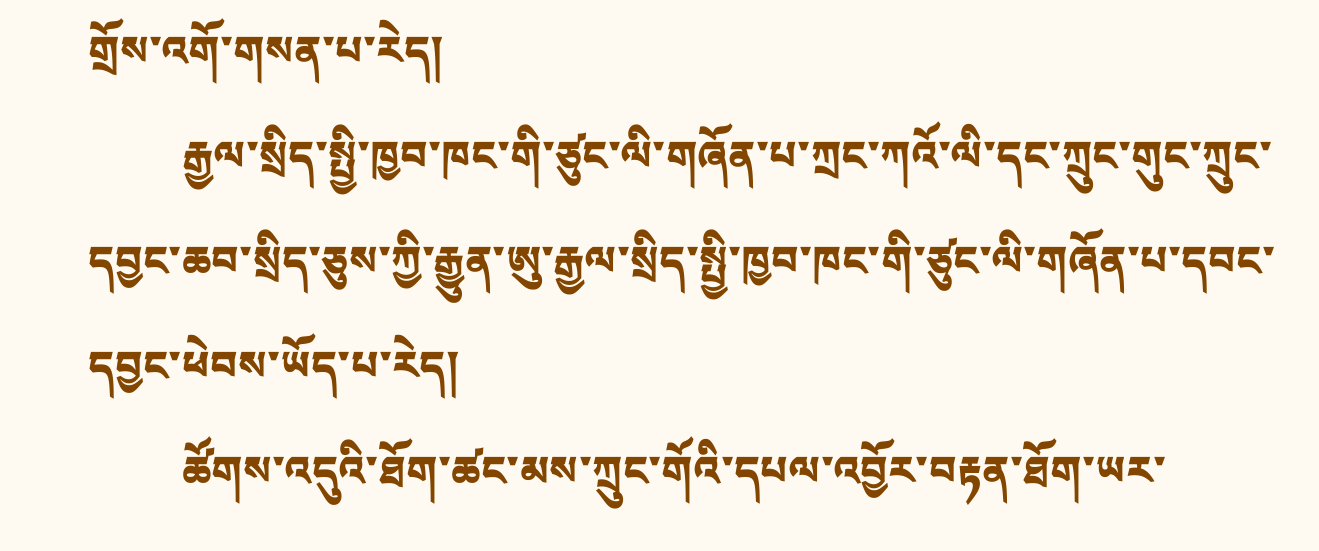གྲོས་འགོ་གསན་པ་རེད།
         རྒྱལ་སྲིད་སྤྱི་ཁྱབ་ཁང་གི་ཙུང་ལི་གཞོན་པ་ཀྲང་ཀའོ་ལི་དང་ཀྲུང་གུང་ཀྲུང་དབྱང་ཆབ་སྲིད་ཅུས་ཀྱི་རྒྱུན་ཨུ་རྒྱལ་སྲིད་སྤྱི་ཁྱབ་ཁང་གི་ཙུང་ལི་གཞོན་པ་དབང་དབྱང་ཕེབས་ཡོད་པ་རེད།
         ཚོགས་འདུའི་ཐོག་ཚང་མས་ཀྲུང་གོའི་དཔལ་འབྱོར་བརྟན་ཐོག་ཡར་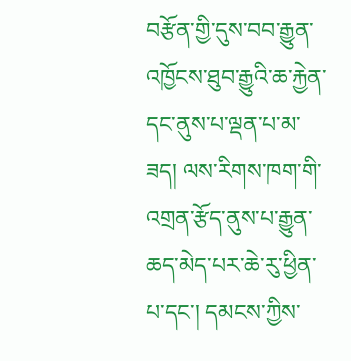བརྩོན་གྱི་དུས་བབ་རྒྱུན་འཁྱོངས་ཐུབ་རྒྱུའི་ཆ་རྐྱེན་དང་ནུས་པ་ལྡན་པ་མ་ཟད། ལས་རིགས་ཁག་གི་འགྲན་རྩོད་ནུས་པ་རྒྱུན་ཆད་མེད་པར་ཆེ་རུ་ཕྱིན་པ་དང་། དམངས་ཀྱིས་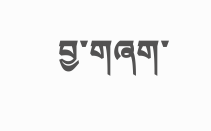བྱ་གཞག་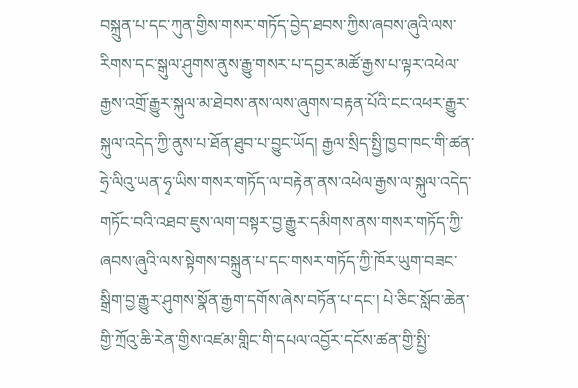བསྐྲུན་པ་དང་ཀུན་གྱིས་གསར་གཏོད་བྱེད་ཐབས་ཀྱིས་ཞབས་ཞུའི་ལས་རིགས་དང་སྒུལ་ཤུགས་ནུས་རྒྱུ་གསར་པ་དབྱར་མཚོ་རྒྱས་པ་ལྟར་འཕེལ་རྒྱས་འགྲོ་རྒྱུར་སྐུལ་མ་ཐེབས་ནས་ལས་ཞུགས་བརྟན་པོའི་ངང་འཕར་རྒྱུར་སྐུལ་འདེད་ཀྱི་ནུས་པ་ཐོན་ཐུབ་པ་བྱུང་ཡོད། རྒྱལ་སྲིད་སྤྱི་ཁྱབ་ཁང་གི་ཚན་ཧྲེ་ལིའུ་ཡན་ཧྭ་ཡིས་གསར་གཏོད་ལ་བརྟེན་ནས་འཕེལ་རྒྱས་ལ་སྐུལ་འདེད་གཏོང་བའི་འཐབ་ཇུས་ལག་བསྟར་བྱ་རྒྱུར་དམིགས་ནས་གསར་གཏོད་ཀྱི་ཞབས་ཞུའི་ལས་སྟེགས་བསྐྲུན་པ་དང་གསར་གཏོད་ཀྱི་ཁོར་ཡུག་བཟང་སྒྲིག་བྱ་རྒྱུར་ཤུགས་སྣོན་རྒྱག་དགོས་ཞེས་བཏོན་པ་དང་། པེ་ཅིང་སློབ་ཆེན་གྱི་ཀྲོའུ་ཆི་རེན་གྱིས་འཛམ་གླིང་གི་དཔལ་འབྱོར་དངོས་ཚན་གྱི་སྤྱི་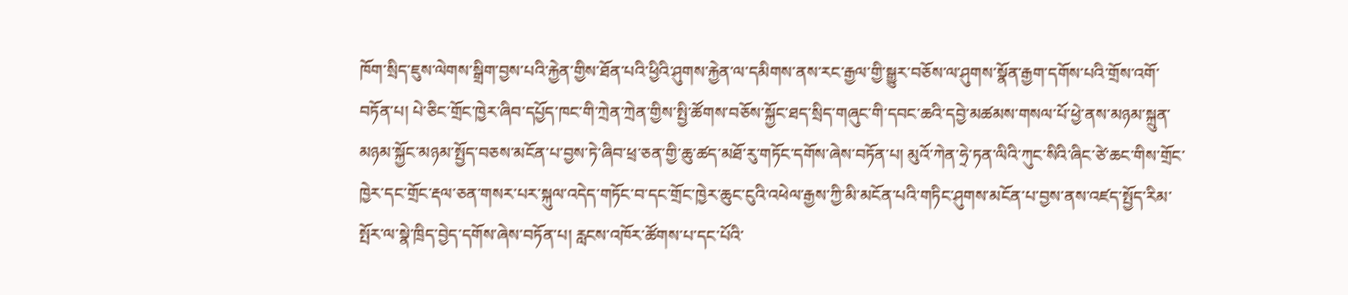ཁོག་སྲིད་ཇུས་ལེགས་སྒྲིག་བྱས་པའི་རྐྱེན་གྱིས་ཐོན་པའི་ཕྱིའི་ཤུགས་རྐྱེན་ལ་དམིགས་ནས་རང་རྒྱལ་གྱི་སྒྱུར་བཅོས་ལ་ཤུགས་སྣོན་རྒྱག་དགོས་པའི་གྲོས་འགོ་བཏོན་པ། པེ་ཅིང་གྲོང་ཁྱེར་ཞིབ་དཔྱོད་ཁང་གི་ཀྲེན་ཀྲེན་གྱིས་སྤྱི་ཚོགས་བཅོས་སྐྱོང་ཐད་སྲིད་གཞུང་གི་དབང་ཆའི་དབྱེ་མཚམས་གསལ་པོ་ཕྱེ་ནས་མཉམ་སྐྲུན་མཉམ་སྐྱོང་མཉམ་སྤྱོད་བཅས་མངོན་པ་བྱས་ཏེ་ཞིབ་ཕྲ་ཅན་གྱི་ཆུ་ཚད་མཐོ་རུ་གཏོང་དགོས་ཞེས་བཏོན་པ། མུའོ་ཀེན་ཧྲེ་ཏན་ལིའི་ཀུང་སིའི་ཞིང་ཙེ་ཆང་གིས་གྲོང་ཁྱེར་དང་གྲོང་རྡལ་ཅན་གསར་པར་སྐུལ་འདེད་གཏོང་བ་དང་གྲོང་ཁྱེར་ཆུང་ངུའི་འཕེལ་རྒྱས་ཀྱི་མི་མངོན་པའི་གཏིང་ཤུགས་མངོན་པ་བྱས་ནས་འཛད་སྤྱོད་རིམ་སྤོར་ལ་སྣེ་ཁྲིད་བྱེད་དགོས་ཞེས་བཏོན་པ། རླངས་འཁོར་ཚོགས་པ་དང་པོའི་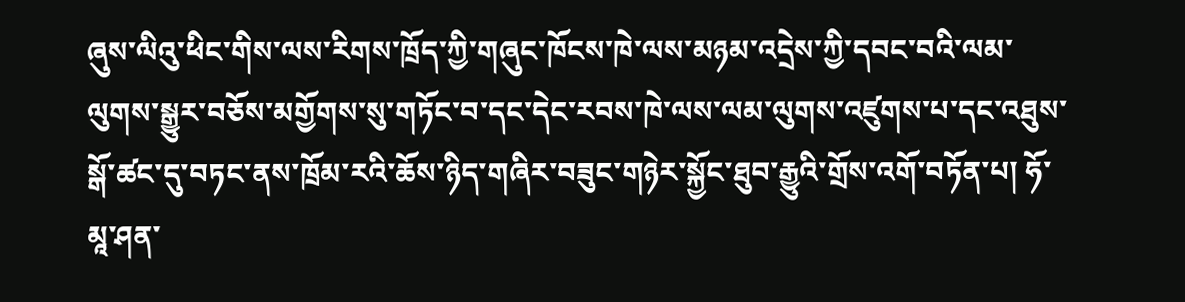ཞུས་ལིའུ་ཕིང་གིས་ལས་རིགས་ཁྲོད་ཀྱི་གཞུང་ཁོངས་ཁེ་ལས་མཉམ་འདྲེས་ཀྱི་དབང་བའི་ལམ་ལུགས་སྒྱུར་བཅོས་མགྱོགས་སུ་གཏོང་བ་དང་དེང་རབས་ཁེ་ལས་ལམ་ལུགས་འཛུགས་པ་དང་འཐུས་སྒོ་ཚང་དུ་བཏང་ནས་ཁྲོམ་རའི་ཆོས་ཉིད་གཞིར་བཟུང་གཉེར་སྐྱོང་ཐུབ་རྒྱུའི་གྲོས་འགོ་བཏོན་པ། ཧོ་མཱ་ཤན་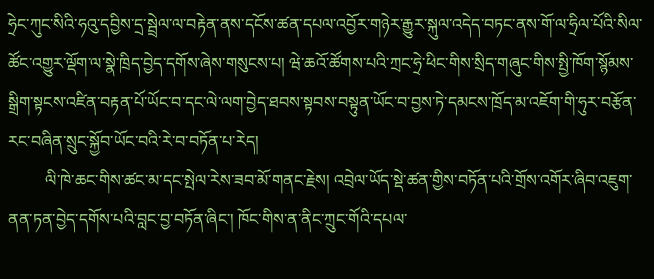ཧྲེང་ཀུང་སིའི་ཧའུ་དབྱིས་དྲ་སྦྲེལ་ལ་བརྟེན་ནས་དངོས་ཚན་དཔལ་འབྱོར་གཉེར་རྒྱུར་སྐུལ་འདེད་བཏང་ནས་གོ་ལ་ཧྲིལ་པོའི་སིལ་ཚོང་འགྱུར་ལྡོག་ལ་སྣེ་ཁྲིད་བྱེད་དགོས་ཞེས་གསུངས་པ། ཝེ་ཆའོ་ཚོགས་པའི་ཀྲང་ཧྲེ་ཕིང་གིས་སྲིད་གཞུང་གིས་སྤྱི་ཁོག་སྙོམས་སྒྲིག་སྟངས་འཛིན་བརྟན་པོ་ཡོང་བ་དང་ལེ་ལག་བྱེད་ཐབས་སྟབས་བསྟུན་ཡོང་བ་བྱས་ཏེ་དམངས་ཁྲོད་མ་འཇོག་གི་ཧུར་བརྩོན་རང་བཞིན་སྲུང་སྐྱོབ་ཡོང་བའི་རེ་བ་བཏོན་པ་རེད།
         ལི་ཁེ་ཆང་གིས་ཚང་མ་དང་སྤེལ་རེས་ཟབ་མོ་གནང་རྗེས། འབྲེལ་ཡོད་སྡེ་ཚན་གྱིས་བཏོན་པའི་གྲོས་འགོར་ཞིབ་འཇུག་ནན་ཏན་བྱེད་དགོས་པའི་བླང་བྱ་བཏོན་ཞིང་། ཁོང་གིས་ན་ནིང་ཀྲུང་གོའི་དཔལ་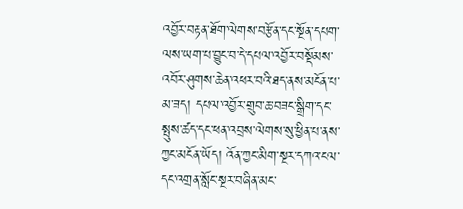འབྱོར་བརྟན་ཐོག་ལེགས་བརྩོན་དང་སྔོན་དཔག་ལས་ཡག་པ་བྱུང་བ་དེ་དཔལ་འབྱོར་བསྡོམས་འབོར་ཤུགས་ཆེན་འཕར་བའི་ཐད་ནས་མངོན་པ་མ་ཟད། དཔལ་འབྱོར་གྲུབ་ཆ་བཟང་སྒྲིག་དང་སྤུས་ཚད་དང་ཕན་འབྲས་ལེགས་སུ་ཕྱིན་པ་ནས་ཀྱང་མངོན་ཡོད། འོན་ཀྱང་མིག་སྔར་དཀའ་ངལ་དང་འགྲན་སློང་སྔར་བཞིན་མང་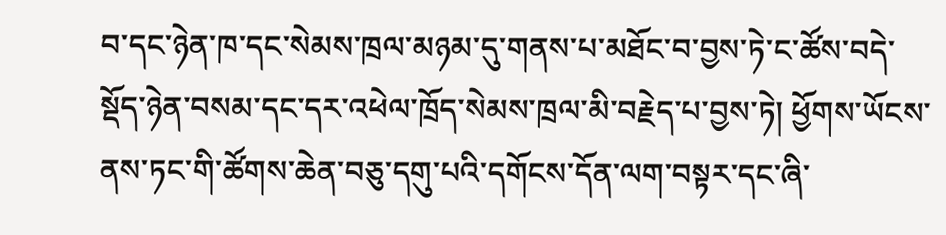བ་དང་ཉེན་ཁ་དང་སེམས་ཁྲལ་མཉམ་དུ་གནས་པ་མཐོང་བ་བྱས་ཏེ་ང་ཚོས་བདེ་སྡོད་ཉེན་བསམ་དང་དར་འཕེལ་ཁྲོད་སེམས་ཁྲལ་མི་བརྗེད་པ་བྱས་ཏེ། ཕྱོགས་ཡོངས་ནས་ཏང་གི་ཚོགས་ཆེན་བཅུ་དགུ་པའི་དགོངས་དོན་ལག་བསྟར་དང་ཞི་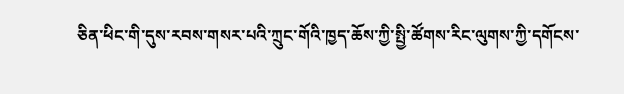ཅིན་ཕིང་གི་དུས་རབས་གསར་པའི་ཀྲུང་གོའི་ཁྱད་ཆོས་ཀྱི་སྤྱི་ཚོགས་རིང་ལུགས་ཀྱི་དགོངས་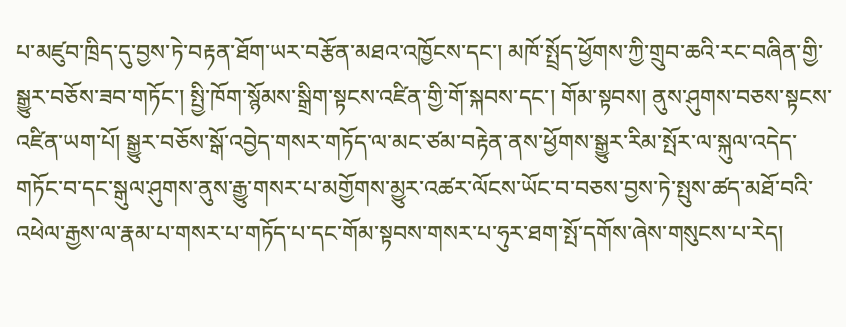པ་མཛུབ་ཁྲིད་དུ་བྱས་ཏེ་བརྟན་ཐོག་ཡར་བརྩོན་མཐའ་འཁྱོངས་དང་། མཁོ་སྤྲོད་ཕྱོགས་ཀྱི་གྲུབ་ཆའི་རང་བཞིན་གྱི་སྒྱུར་བཅོས་ཟབ་གཏོང་། སྤྱི་ཁོག་སྙོམས་སྒྲིག་སྟངས་འཛིན་གྱི་གོ་སྐབས་དང་། གོམ་སྟབས། ནུས་ཤུགས་བཅས་སྟངས་འཛིན་ཡག་པོ། སྒྱུར་བཅོས་སྒོ་འབྱེད་གསར་གཏོད་ལ་མང་ཙམ་བརྟེན་ནས་ཕྱོགས་སྒྱུར་རིམ་སྤོར་ལ་སྐུལ་འདེད་གཏོང་བ་དང་སྒུལ་ཤུགས་ནུས་རྒྱུ་གསར་པ་མགྱོགས་མྱུར་འཚར་ལོངས་ཡོང་བ་བཅས་བྱས་ཏེ་སྤུས་ཚད་མཐོ་བའི་འཕེལ་རྒྱས་ལ་རྣམ་པ་གསར་པ་གཏོད་པ་དང་གོམ་སྟབས་གསར་པ་ཧུར་ཐག་སྤོ་དགོས་ཞེས་གསུངས་པ་རེད།